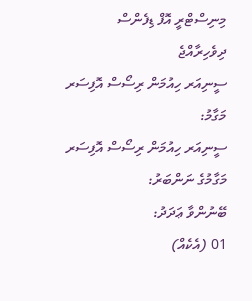މިނިސްޓްރީ އޮފް ޑިފެންސް
ދިވެހިރާއްޖެ
ސީނިއަރ ހިއުމަން ރިސޯސް އޮފިސަރ
މަގާމު:
ސީނިއަރ ހިއުމަން ރިސޯސް އޮފިސަރ
މަގާމުގެ ނަންބަރު:
ބޭނުންވާ ޢަދަދު:
01 (އެކެއް)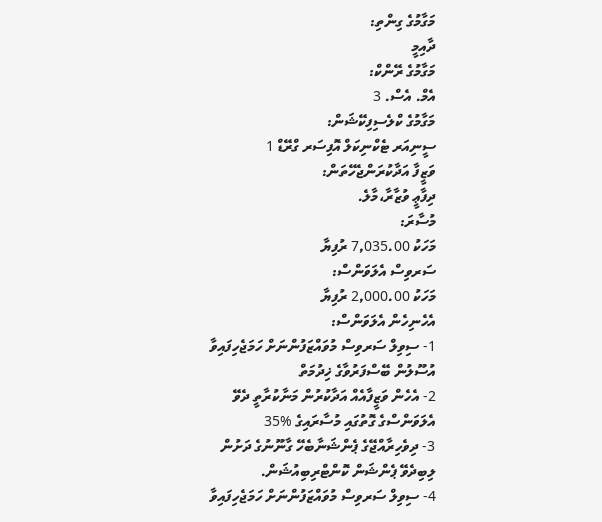މަގާމުގެ ގިންތި:
ދާއިމީ
މަގާމުގެ ރޭންކް:
އެމް. އެސް. 3
މަގާމުގެ ކްލެސިފިކޭޝަން:
ސީނިއަރ ޓެކްނިކަލް އޮފިސަރ ގްރޭޑް 1
ވަޒީފާ އަދާކުރަންޖެހޭތަން:
ދިފާޢީ ވުޒާރާ،މާލެ.
މުސާރަ:
މަހަކު 7,035.00 ރުފިޔާ
ސަރވިސް އެލަވަންސް:
މަހަކު 2,000.00 ރުފިޔާ
އެހެނިހެން އެލަވަންސް:
1- ސިވިލް ސަރވިސް މުވައްޒަފުންނަށް ހަމަޖެހިފައިވާ އުސޫލުން ބޭސްފަރުވާގެ ޚިދުމަތް
2- އެހެން ވަޒީފާއެއް އަދާކުރުން މަނާކުރާތީ ދެވޭ އެލަވަންސްގެ ގޮތުގައި މުސާރައިގެ %35
3- ދިވެހިރާއްޖޭގެ ޕެންޝަނާބެހޭ ގާނޫނުގެ ދަށުން ލިބިދެވޭ ޕެންޝަން ކޮންޓްރިބިއުޝަން.
4- ސިވިލް ސަރވިސް މުވައްޒަފުންނަށް ހަމަޖެހިފައިވާ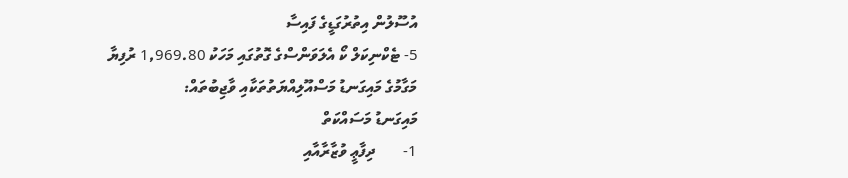އުސޫލުން އިތުރުގަޑީގެ ފައިސާ
5- ޓެކްނިކަލް ކޯ އެލަވަންސްގެ ގޮތުގައި މަހަކު 1,969.80 ރުފިޔާ
މަގާމުގެ މައިގަނޑު މަސްއޫލިއްޔަތުތަކާއި ވާޖިބުތައް:
މައިގަނޑު މަސައްކަތް
1-       ދިފާޢީ ވުޒާރާއާއި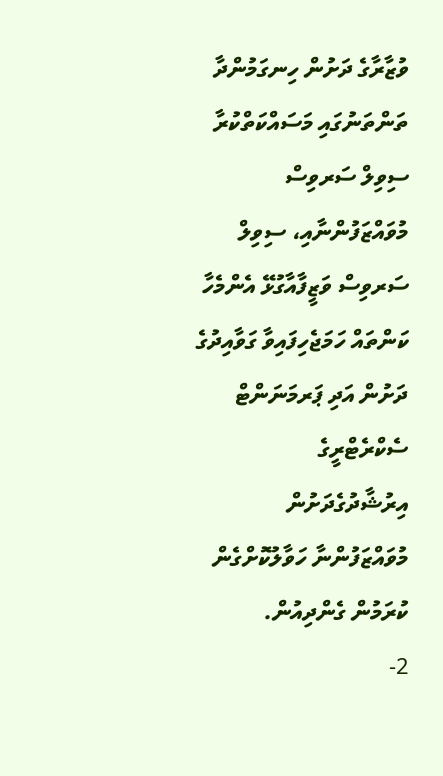ވުޒާރާގެ ދަށުން ހިނގަމުންދާ ތަންތަނުގައި މަސައްކަތްކުރާ ސިވިލް ސަރވިސް މުވައްޒަފުންނާއި، ސިވިލް ސަރވިސް ވަޒީފާއާގުޅޭ އެންމެހާ ކަންތައް ހަމަޖެހިފައިވާ ގަވާއިދުގެ ދަށުން އަދި ޕަރމަނަންޓް ސެކްރެޓްރީގެ އިރުޝާދުގެދަށުން މުވައްޒަފުންނާ ހަވާލުކޮށްގެން ކުރަމުން ގެންދިއުން.
2-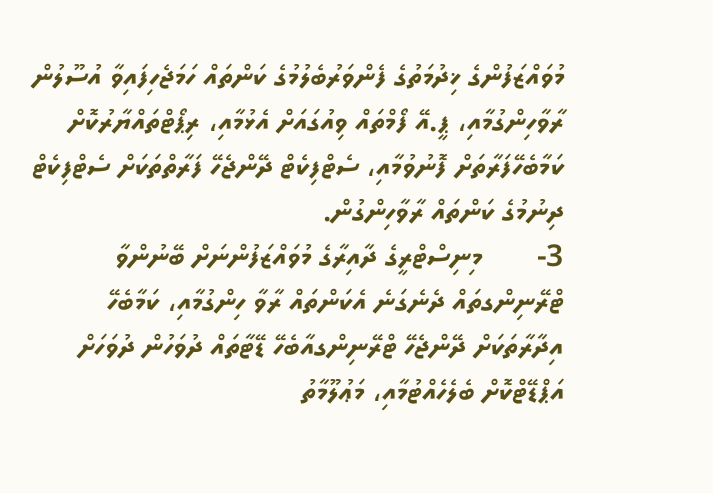މުވައްޒަފުންގެ ޚިދުމަތުގެ ފެންވަރުބެލުމުގެ ކަންތައް ހަމަޖެހިފައިވާ އުސޫލުން ރާވާހިންގުމާއި، ޕީ.އޭ ފޯމްތައް ވިއުގައަށް އެޅުމާއި، ރިޕޯޓްތައްޔާރުކޮށް ކަމާބެހޭފަރާތަށް ފޮނުވުމާއި، ސެޓްފިކެޓް ދޭންޖެހޭ ފަރާތްތަކަށް ސެޓްފިކެޓް ދިނުމުގެ ކަންތައް ރާވާހިންގުން.
3-       މިނިސްޓްރީގެ ދާއިރާގެ މުވައްޒަފުންނަށް ބޭނުންވާ ޓްރޭނިންގތައް ދެނެގަނެ އެކަންތައް ރާވާ ހިންގުމާއި، ކަމާބެހޭ އިދާރާތަކަށް ދޭންޖެހޭ ޓްރޭނިންގއާބެހޭ ޑޭޓާތައް ދުވަހުން ދުވަހަށް އަޕްޑޭޓްކޮށް ބެލެހެއްޓުމާއި، މަޢުލޫމާތު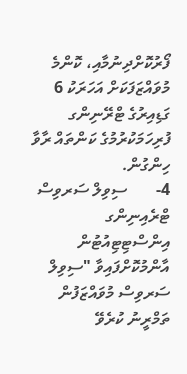ފޯރުކޮށްދިނުމާއި، ކޮންމެ މުވައްޒަފަކަށް އަހަރަކު 6 ގަޑިއިރުގެ ޓްރޭނިންގ ފުރިހަމަކުރުމުގެ ކަންތައް ރާވާ ހިންގުން.
4-       ސިވިލް ސަރވިސް ޓްރެއިނިންގ އިންސްޓިޓިއުޓުން އާންމުކޮށްފައިވާ "ސިވިލް ސަރވިސް މުވައްޒަފުން ތަމްރީނު ކުރެވޭ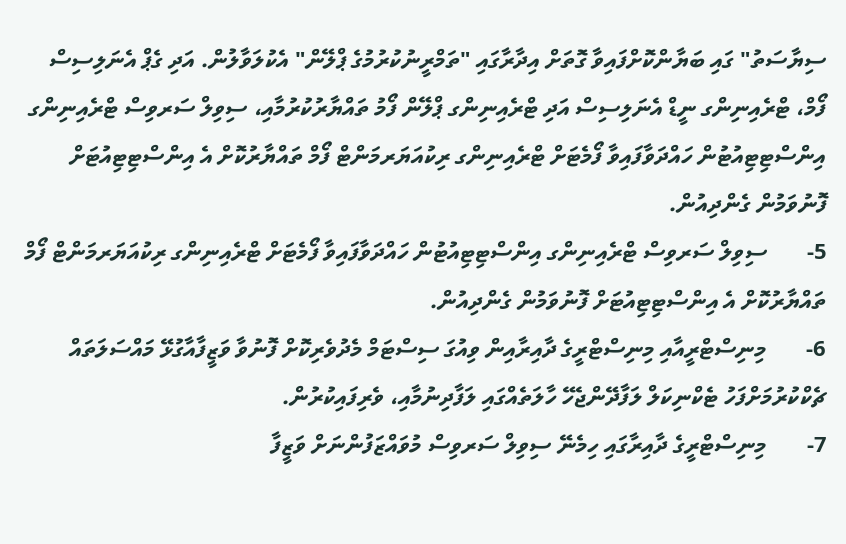ސިޔާސަތު" ގައި ބަޔާންކޮށްފައިވާ ގޮތަށް އިދާރާގައި "ތަމްރީނުކުރުމުގެ ޕްލޭން" އެކުލަވާލުން. އަދި ގެޕް އެނަލިސިސް ފޯމް، ޓްރެއިނިންގ ނީޑް އެނަލިސިސް އަދި ޓްރެއިނިންގ ޕްލޭން ފޯމު ތައްޔާރުކުރުމާއި، ސިވިލް ސަރވިސް ޓްރެއިނިންގ އިންސްޓިޓިއުޓުން ހައްދަވާފައިވާ ފޯމެޓަށް ޓްރެއިނިންގ ރިކުއަޔަރމަންޓް ފޯމް ތައްޔާރުކޮށް އެ އިންސްޓިޓިއުޓަށް ފޮނުވަމުން ގެންދިއުން.
5-       ސިވިލް ސަރވިސް ޓްރެއިނިންގ އިންސްޓިޓިއުޓުން ހައްދަވާފައިވާ ފޯމެޓަށް ޓްރެއިނިންގ ރިކުއަޔަރމަންޓް ފޯމް ތައްޔާރުކޮށް އެ އިންސްޓިޓިއުޓަށް ފޮނުވަމުން ގެންދިއުން.
6-       މިނިސްޓްރީއާއި މިނިސްޓްރީގެ ދާއިރާއިން ވިއުގަ ސިސްޓަމް މެދުވެރިކޮށް ފޮނުވާ ވަޒީފާއާގުޅޭ މައްސަލަތައް ޗެކްކުރުމަށްފަހު ޓެކްނިކަލް ލަފާދޭންޖެހޭ ހާލަތެއްގައި ލަފާދިނުމާއި، ވެރިފައިކުރުން.
7-       މިނިސްޓްރީގެ ދާއިރާގައި ހިމެނޭ ސިވިލް ސަރވިސް މުވައްޒަފުންނަށް ވަޒީފާ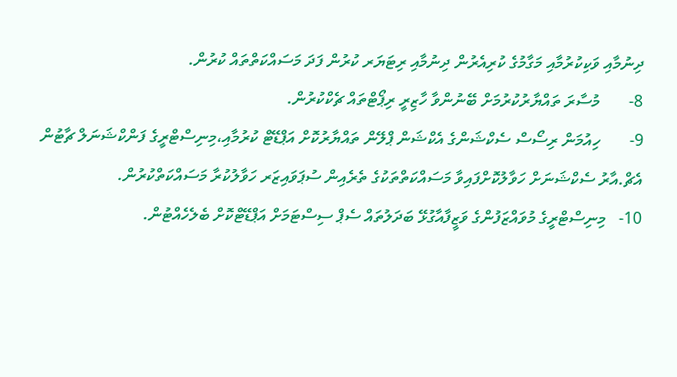ދިނުމާއި ވަކިކުރުމާއި މަގާމުގެ ކުރިއެރުން ދިނުމާއި ރިޓަޔަރ ކުރުން ފަދަ މަސައްކަތްތައް ކުރުން.
8-       މުސާރަ ތައްޔާރުކުރުމަށް ބޭނުންވާ ހާޒިރީ ރިޕޯޓްތައް ޗެކްކުރުން.
9-       ހިއުމަން ރިސޯސް ސެކްޝަންގެ އެކްޝަން ޕްލޭން ތައްޔާރުކޮށް އަޕްޑޭޓް ކުރުމާއި،މިނިސްޓްރީގެ ފަންކްޝަނަލް ޗާޓުން އެޗް.އާރު ސެކްޝަނަށް ހަވާލުކޮށްފައިވާ މަސައްކަތްތަކުގެ ތެރެއިން ސުޕަވައިޒަރ ހަވާލުކުރާ މަސައްކަތްކުރުން.
10-   މިނިސްޓްރީގެ މުވައްޒަފުންގެ ވަޒީފާއާގުޅޭ ބަދަލުތައް ސެޕް ސިސްޓަމަށް އަޕްޑޭޓްކޮށް ބެލެހެއްޓުން.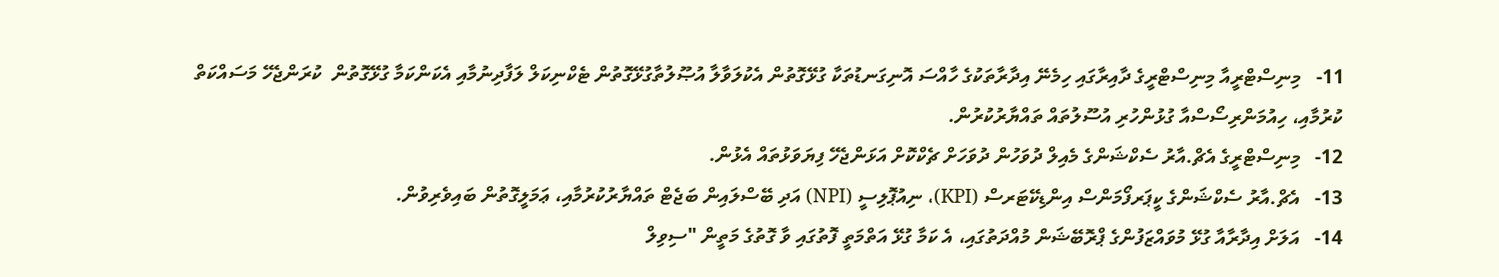11-   މިނިސްޓްރީއާ މިނިސްޓްރީގެ ދާއިރާގައި ހިމެނޭ އިދާރާތަކުގެ ހާއްސަ އޮނިގަނޑުތަކާ ގުޅޭގޮތުން އެކުލަވާލާ އުޞޫލުތާގުޅޭގޮތުން ޓެކްނިކަލް ލަފާދިނުމާއި އެކަންކަމާ ގުޅޭގޮތުން  ކުރަންޖެހޭ މަސައްކަތް ކުރުމާއި، ހިއުމަންރިސޯސްއާ ގުޅުންހުރި އުސޫލުތައް ތައްޔާރުކުރުން.
12-   މިނިސްޓްރީގެ އެޗް.އާރު ސެކްޝަންގެ މެއިލް ދުވަހުން ދުވަހަށް ޗެކްކޮށް އަޅަންޖެހޭ ފިޔަވަޅުތައް އެޅުން.
13-   އެޗް.އާރު ސެކްޝަންގެ ކީޕަރފޯމަންސް އިންޑިކޭޓަރސް (KPI)، ނިއުޕޮލިސީ (NPI) އަދި ބޭސްލައިން ބަޖެޓް ތައްޔާރުކުރުމާއި، ޢަމަލީގޮތުން ބައިވެރިވުން.
14-   އަލަށް އިދާރާއާ ގުޅޭ މުވައްޒަފުންގެ ޕްރޮބޭޝަން މުއްދަތުގައި، އެ ކަމާ ގުޅޭ އަތްމަތީ ފޮތުގައި ވާ ގޮތުގެ މަތީން "ސިވިލް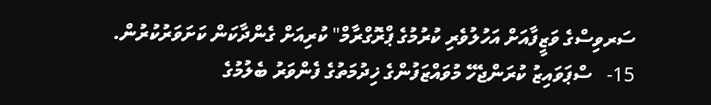ސަރވިސްގެ ވަޒީފާއަށް އަހުލުވެރި ކުރުމުގެ ޕްރޮގްރާމް" ކުރިއަށް ގެންދާކަން ކަށަވަރުކުރުން.
15-   ސްޕަވައިޒު ކުރަންޖެހޭ މުވައްޒަފުންގެ ޚިދުމަތުގެ ފެންވަރު ބެލުމުގެ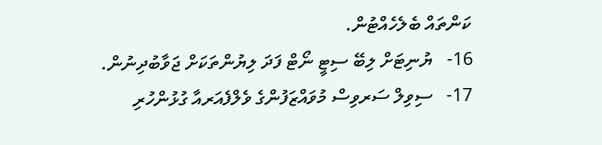ކަންތައް ބެލެހެއްޓުން.
16-   ޔުނިޓަށް ލިބޭ ސިޓީ ނޯޓް ފަދަ ލިޔުންތަކަށް ޖަވާބުދިނުން.
17-   ސިވިލް ސަރވިސް މުވައްޒަފުންގެ ވެލްފެއަރއާ ގުޅުންހުރި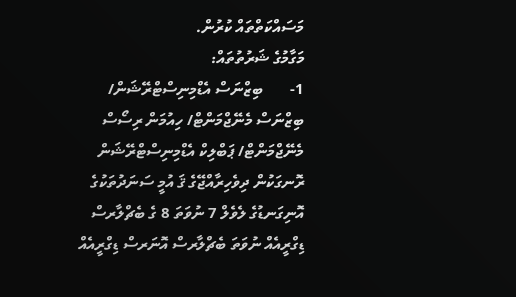މަސައްކަތްތައް ކުރުން.
މަގާމުގެ ޝަރުތުތައް:
1-       ބިޒްނަސް އެޑްމިނިސްޓްރޭޝަން/ ބިޒްނަސް މެނޭޖްމަންޓް/ ހިއުމަން ރިސޯސް މެނޭޖްމަންޓް/ ޕަބްލިކް އެޑްމިނިސްޓްރޭޝަން ރޮނގަކުން ދިވެހިރާއްޖޭގެ ޤަ އުމީ ސަނަދުތަކުގެ އޮނިގަނޑުގެ ލެވެލް 7 ނުވަތަ 8 ގެ ބެޗްލާރސް ޑިގްރީއެއް ނުވަތަ ބެޗްލާރސް އޮނަރސް ޑިގްރީއެއް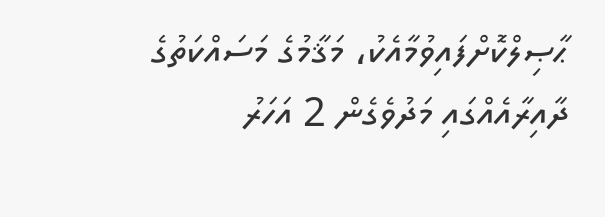ޙާޞިލްކޮށްފައިވުމާއެކު، މަޤާމުގެ މަސައްކަތުގެ ދާއިރާއެއްގައި މަދުވެގެން 2 އަހަރު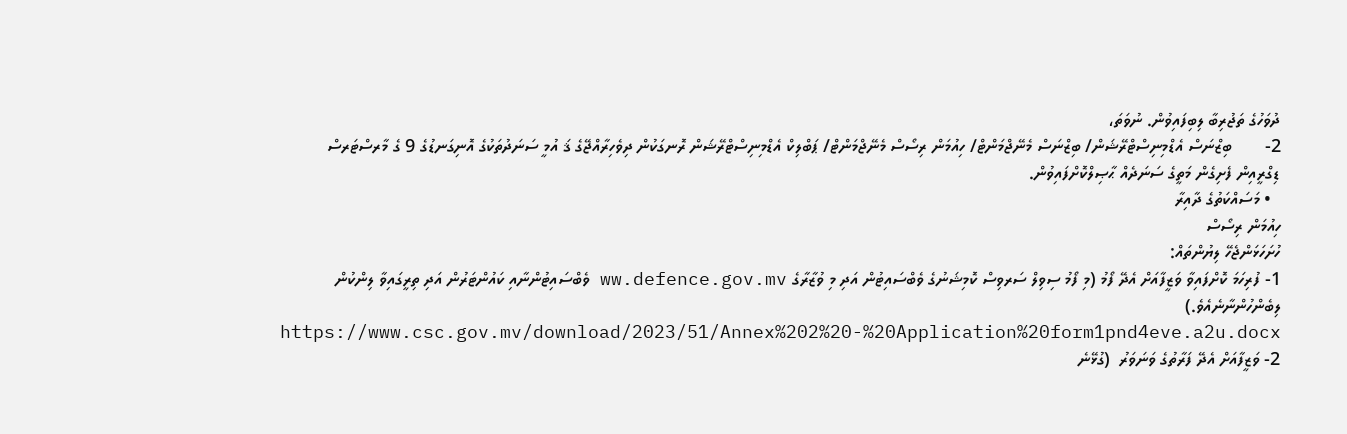ދުވަހުގެ ތަޖުރިބާ ލިބިފައިވުން. ނުވަތަ،
2-       ބިޒްނަސް އެޑްމިނިސްޓްރޭޝަން/ ބިޒްނަސް މެނޭޖްމަންޓް/ ހިއުމަން ރިސޯސް މެނޭޖްމަންޓް/ ޕަބްލިކް އެޑްމިނިސްޓްރޭޝަން ރޮނގަކުން ދިވެހިރާއްޖޭގެ ޤަ އުމީ ސަނަދުތަކުގެ އޮނިގަނޑުގެ 9 ގެ މާރސްޓަރސް ޑިގްރީއިން ފެށިގެން މަތީގެ ސަނަދެއް ޙާޞިލްކޮށްފައިވުން.
  • މަސައްކަތުގެ ދާއިރާ
ހިއުމަން ރިސޯސް
ހުށަހަޅަންޖެހޭ ލިޔުންތައް:
1- ފުރިހަމަ ކޮށްފައިވާ ވަޒީފާއަށް އެދޭ ފޯމު (މި ފޯމު ސިވިލް ސަރވިސް ކޮމިޝަނުގެ ވެބްސައިޓުން އަދި މި ވުޒާރާގެ ww.defence.gov.mv ވެބްސައިޓުންނާއި ކައުންޓަރުން އަދި ތިރީގައިވާ ލިންކުން ލިބެންހުންނާނެއެވެ.)  https://www.csc.gov.mv/download/2023/51/Annex%202%20-%20Application%20form1pnd4eve.a2u.docx
2- ވަޒީފާއަށް އެދޭ ފަރާތުގެ ވަނަވަރު  (ގުޅޭނެ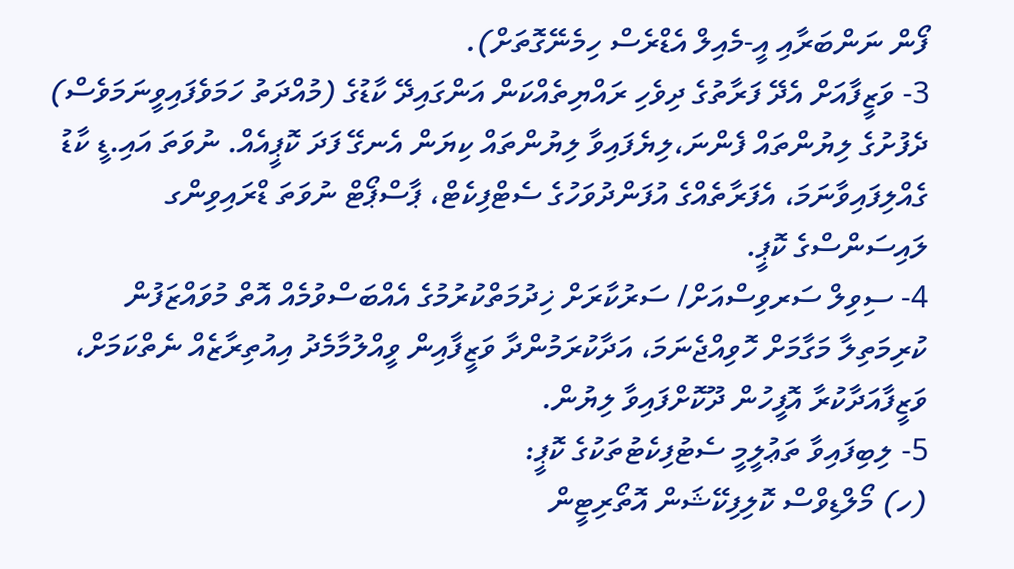ފޯން ނަންބަރާއި އީ-މެއިލް އެޑްރެސް ހިމެނޭގޮތަށް).
3- ވަޒީފާއަށް އެދޭ ފަރާތުގެ ދިވެހި ރައްޔިތެއްކަން އަންގައިދޭ ކާޑުގެ (މުއްދަތު ހަމަވެފައިވީނަމަވެސް) ދެފުށުގެ ލިޔުންތައް ފެންނަ،ލިޔެފައިވާ ލިޔުންތައް ކިޔަން އެނގޭ ފަދަ ކޮޕީއެއް. ނުވަތަ އައި.ޑީ ކާޑު ގެއްލިފައިވާނަމަ، އެފަރާތެއްގެ އުފަންދުވަހުގެ ސެޓްފިކެޓް، ޕާސްޕޯޓް ނުވަތަ ޑްރައިވިންގ ލައިސަންސްގެ ކޮޕީ.
4- ސިވިލް ސަރވިސްއަށް/ ސަރުކާރަށް ޚިދުމަތްކުރުމުގެ އެއްބަސްވުމެއް އޮތް މުވައްޒަފުން ކުރިމަތިލާ މަގާމަށް ހޮވިއްޖެނަމަ، އަދާކުރަމުންދާ ވަޒީފާއިން ވީއްލުމާމެދު އިއުތިރާޒެއް ނެތްކަމަށް، ވަޒީފާއަދާކުރާ އޮފީހުން ދޫކޮށްފައިވާ ލިޔުން.
5- ލިބިފައިވާ ތަޢުލީމީ ސެޓުފިކެޓުތަކުގެ ކޮޕީ:
(ހ) މޯލްޑިވްސް ކޮލިފިކޭޝަން އޮތޯރިޓީން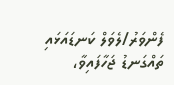ފެންވަރު/ލެވަލް ކަނޑައަޅައި ތައްގަނޑު ޖަހާފައިވާ،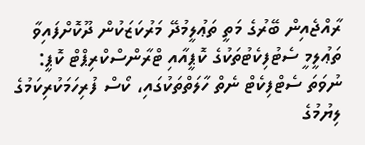ރާއްޖެއިން ބޭރުގެ މަތީ ތަޢުލީމުދޭ މަރުކަޒަކުން ދޫކޮށްފައިވާ ތަޢުލީމީ ސެޓުފިކެޓުތަކުގެ ކޮޕީއާއި ޓްރާންސްކްރިޕްޓް ކޮޕީ: ނުވަތަ ސެޓްފިކެޓް ނެތް ހާލަތްތަކުގައި، ކޯސް ފުރިހަމަކުރިކަމުގެ ލިޔުމުގެ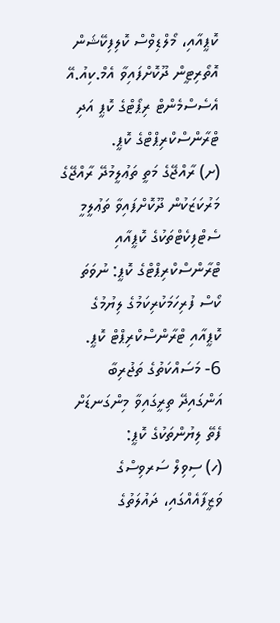ކޮޕީއާއި، މޯލްޑިވްސް ކޮލިފިކޭޝަން އޮތޯރިޓީން ދޫކޮށްފައިވާ އެމް.ކިއު.އޭ އެސެސްމެންޓް ރިޕޯޓްގެ ކޮޕީ އަދި ޓްރާންސްކްރިޕްޓްގެ ކޮޕީ.
(ށ) ރާއްޖޭގެ މަތީ ތަޢުލީމުދޭ ރާއްޖޭގެ މަރުކަޒަކުން ދޫކޮށްފައިވާ ތަޢުލީމީ ސެޓްފިކެޓްތަކުގެ ކޮޕީއާއި ޓްރާންސްކްރިޕްޓްގެ ކޮޕީ: ނުވަތަ ކޯސް ފުރިހަމަކުރިކަމުގެ ލިޔުމުގެ ކޮޕީއާއި ޓްރާންސްކްރިޕްޓް ކޮޕީ.
6- މަސައްކަތުގެ ތަޖުރިބާ އަންގައިދޭ ތިރީގައިވާ މިންގަނޑަށް ފެތޭ ލިޔުންތަކުގެ ކޮޕީ:
(ހ) ސިވިލް ސަރވިސްގެ ވަޒީފާއެއްގައި، ދައުލަތުގެ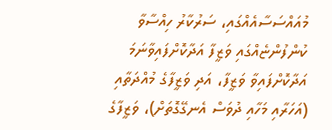މުއައްސަސާއެއްގައި، ސަރުކާރު ހިއްސާވާ ކުންފުންޏެއްގައި ވަޒީފާ އަދާކޮށްފައިވާނަމަ އަދާކޮށްފައިވާ ވަޒީފާ، އަދި ވަޒީފާގެ މުއްދަތާއި (އަހަރާއި މަހާއި ދުވަސް އެނގޭގޮތަށް)، ވަޒީފާގެ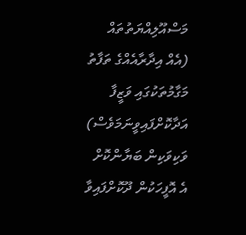މަސްއޫލިއްޔަތުތައް (އެއް އިދާރާއެއްގެ ތަފާތު މަގާމުތަކުގައި ވަޒީފާ އަދާކޮށްފައިވީނަމަވެސް) ވަކިވަކިން ބަޔާންކޮށް އެ އޮފީހަކުން ދޫކޮށްފައިވާ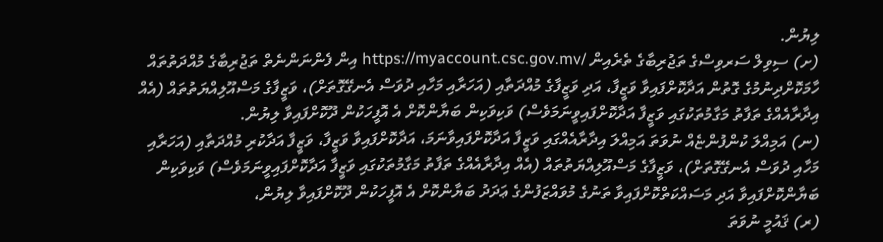ލިޔުން.
(ށ) ސިވިލް ސަރވިސްގެ ތަޖުރިބާގެ ތެރެއިން /https://myaccount.csc.gov.mv އިން ފެންނަންނެތް ތަޖުރިބާގެ މުއްދަތުތައް ހާމަކޮށްދިނުމުގެ ގޮތުން އަދާކޮށްފައިވާ ވަޒީފާ، އަދި ވަޒީފާގެ މުއްދަތާއި (އަހަރާއި މަހާއި ދުވަސް އެނގޭގޮތަށް)، ވަޒީފާގެ މަސްއޫލިއްޔަތުތައް (އެއް އިދާރާއެއްގެ ތަފާތު މަގާމުތަކުގައި ވަޒީފާ އަދާކޮށްފައިވީނަމަވެސް) ވަކިވަކިން ބަޔާންކޮށް އެ އޮފީހަކުން ދޫކޮށްފައިވާ ލިޔުން.
(ނ) އަމިއްލަ ކުންފުންޏެއް ނުވަތަ އަމިއްލަ އިދާރާއެއްގައި ވަޒީފާ އަދާކޮށްފައިވާނަމަ، އަދާކޮށްފައިވާ ވަޒީފާ، ވަޒީފާ އަދާކުރި މުއްދަތާއި (އަހަރާއި މަހާއި ދުވަސް އެނގޭގޮތަށް)، ވަޒީފާގެ މަސްއޫލިއްޔަތުތައް (އެއް އިދާރާއެއްގެ ތަފާތު މަގާމުތަކުގައި ވަޒީފާ އަދާކޮށްފައިވީނަމަވެސް) ވަކިވަކިން ބަޔާންކޮށްފައިވާ އަދި މަސައްކަތްކޮށްފައިވާ ތަނުގެ މުވައްޒަފުންގެ ޢަދަދު ބަޔާންކޮށް އެ އޮފީހަކުން ދޫކޮށްފައިވާ ލިޔުން،
(ރ) ޤައުމީ ނުވަތަ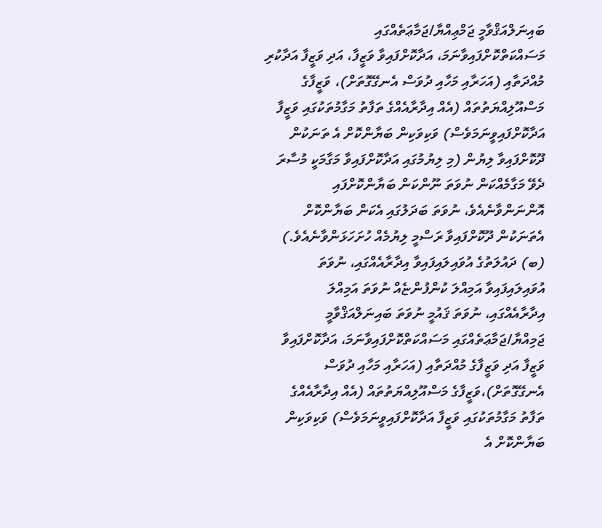ބައިނަލްއަޤްވާމީ ޖަމްޢިއްޔާ/ޖަމާޢަތެއްގައި މަސައްކަތްކޮށްފައިވާނަމަ، އަދާކޮށްފައިވާ ވަޒީފާ، އަދި ވަޒީފާ އަދާކުރި މުއްދަތާއި (އަހަރާއި މަހާއި ދުވަސް އެނގޭގޮތަށް)، ވަޒީފާގެ މަސްއޫލިއްޔަތުތައް (އެއް އިދާރާއެއްގެ ތަފާތު މަގާމުތަކުގައި ވަޒީފާ އަދާކޮށްފައިވީނަމަވެސް) ވަކިވަކިން ބަޔާންކޮށް އެ ތަނަކުން ދޫކޮށްފައިވާ ލިޔުން (މި ލިޔުމުގައި އަދާކޮށްފައިވާ މަގާމަކީ މުސާރަ ދެވޭ މަގާމެއްކަން ނުވަތަ ނޫންކަން ބަޔާންކޮށްފައި އޮންނަންވާނެއެވެ، ނުވަތަ ބަދަލުގައި އެކަން ބަޔާންކޮށް އެތަނަކުން ދޫކޮށްފައިވާ ރަސްމީ ލިޔުމެއް ހުށަހަޅަންވާނެއެވެ.)
(ބ) ދައުލަތުގެ އުވައިލައިފައިވާ އިދާރާއެއްގައި، ނުވަތަ އުވައިލައިފައިވާ އަމިއްލަ ކުންފުންޏެއް ނުވަތަ އަމިއްލަ އިދާރާއެއްގައި، ނުވަތަ ޤައުމީ ނުވަތަ ބައިނަލްއަޤްވާމީ ޖަމިއްޔާ/ޖަމާޢަތެއްގައި މަސައްކަތްކޮށްފައިވާނަމަ، އަދާކޮށްފައިވާ ވަޒީފާ އަދި ވަޒީފާގެ މުއްދަތާއި (އަހަރާއި މަހާއި ދުވަސް އެނގޭގޮތަށް)،ވަޒީފާގެ މަސްއޫލިއްޔަތުތައް (އެއް އިދާރާއެއްގެ ތަފާތު މަގާމުތަކުގައި ވަޒީފާ އަދާކޮށްފައިވީނަމަވެސް) ވަކިވަކިން ބަޔާންކޮށް އެ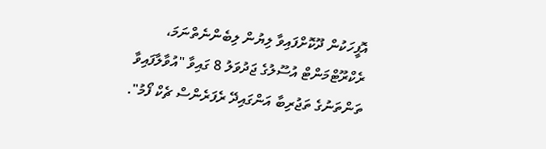އޮފީހަކުން ދޫކޮށްފައިވާ ލިޔުން ލިބެންނެތްނަމަ، ރެކްރޫޓްމަންޓް އުސޫލުގެ ޖަދުވަލު 8 ގައިވާ "އުވާލާފައިވާ ތަންތަނުގެ ތަޖުރިބާ އަންގައިދޭ ރެފަރެންސް ޗެކް ފޯމު".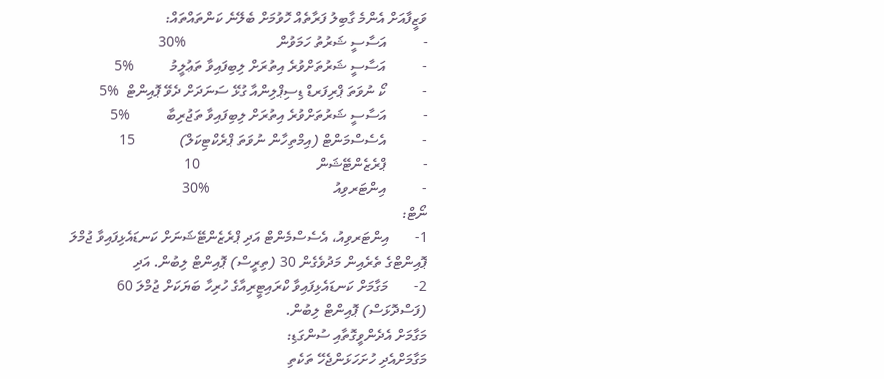ވަޒީފާއަށް އެންމެ ގާބިލު ފަރާތެއް ހޮވުމަށް ބެލޭނެ ކަންތައްތައް:
-          އަސާސީ ޝަރުތު ހަމަވުން                         %30
-          އަސާސީ ޝަރުތަށްވުރެ އިތުރަށް ލިބިފައިވާ ތަޢުލީމު          %5
-          ކޯ ނުވަތަ ޕްރިފަރޑް ޑިސިޕްލިންއާ ގުޅޭ ސަނަދަށް ދެވޭ ޕޮއިންޓް  %5
-          އަސާސީ ޝަރުތަށްވުރެ އިތުރަށް ލިބިފައިވާ ތަޖުރިބާ          %5
-          އެސެސްމަންޓް (އިމްތިހާން ނުވަތަ ޕްރެކްޓިކަލް)            15
-          ޕްރެޒެންޓޭޝަން                                10
-          އިންޓަރވިއު                                  %30
ނޯޓް:
1-       އިންޓަރވިއު، އެސެސްމެންޓް އަދި ޕްރެޒެންޓޭޝަނަށް ކަނޑައެޅިފައިވާ ޖުމްލަ ޕޮއިންޓްގެ ތެރެއިން މަދުވެގެން 30 (ތިރީސް) ޕޮއިންޓް ލިބުން. އަދި
2-       މަގާމަށް ކަނޑައެޅިފައިވާ ކްރައިޓީރިއާގެ ހުރިހާ ބަޔަކަށް ޖުމްލަ 60 (ފަސްދޮޅަސް) ޕޮއިންޓް ލިބުން.
މަގާމަށް އެދެންވީގޮތާއި ސުންގަޑި:
މަގާމަށްއެދި ހުށަހަޅަންޖެހޭ ތަކެތި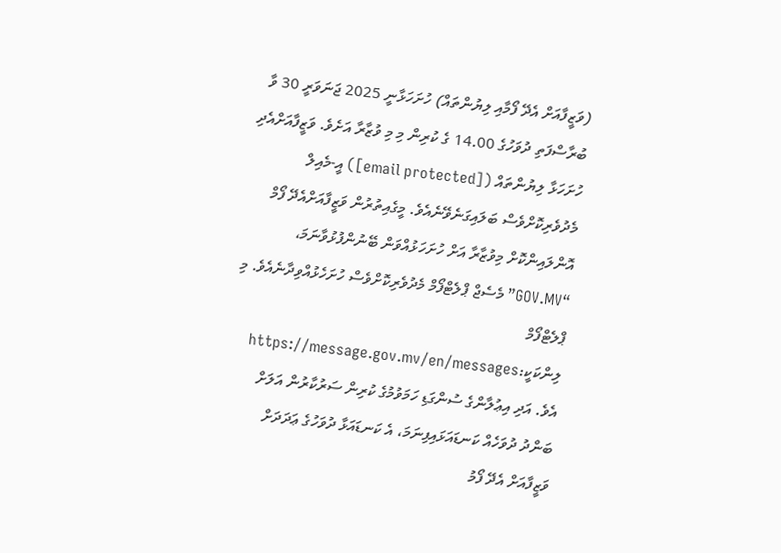(ވަޒީފާއަށް އެދޭ ފޯމާއި ލިޔުންތައް) ހުށަހަޅާނީ 2025 ޖަނަވަރީ 30 ވާ ބުރާސްފަތި ދުވަހުގެ 14.00 ގެ ކުރިން މި މި ވުޒާރާ އަށެވެ. ވަޒީފާއަށްއެދި ހުށަހަޅާ ލިޔުންތައް ([email protected]) އީ-މެއިލް މެދުވެރިކޮށްވެސް ބަލައިގަނެވޭނެއެވެ. މީގެއިތުރުން ވަޒީފާއަށްއެދޭ ފޯމް އޮންލައިންކޮށް މިވުޒާރާ އަށް ހުށަހަޅުއްވަން ބޭނުންފުޅުވާނަމަ، “GOV.MV” މެސެޖް ޕްލެޓްފޯމް މެދުވެރިކޮށްވެސް ހުށަހެޅުއްވިދާނެއެވެ. މި ޕްލެޓްފޯމް ލިންކަކީ:https://message.gov.mv/en/messages އެވެ. އަދި އިޢުލާންގެ ސުންގަޑި ހަމަވުމުގެ ކުރިން ސަރުކާރުން އަލަށް ބަންދު ދުވަހެއް ކަނޑައަޅައިފިނަމަ، އެ ކަނޑައަޅާ ދުވަހުގެ ޢަދަދަށް ވަޒީފާއަށް އެދޭ ފޯމު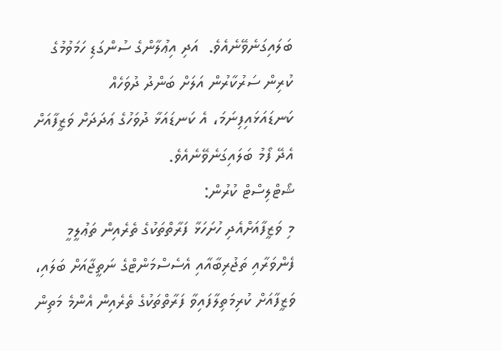ބަލައިގަނެވޭނެއެވެ.  އަދި އިޢުލާންގެ ސުންގަޑި ހަމަވުމުގެ ކުރިން ސަރުކާރުން އަލަށް ބަންދު ދުވަހެއް ކަނޑައަޅައިފިނަމަ، އެ ކަނޑައަޅާ ދުވަހުގެ ޢަދަދަށް ވަޒީފާއަށް އެދޭ ފޯމު ބަލައިގަނެވޭނެއެވެ.
ޝޯޓްލިސްޓް ކުރުން:
މި ވަޒީފާއަށްއެދި ހުށަހަޅާ ފަރާތްތަކުގެ ތެރެއިން ތަޢުލީމީ ފެންވަރާއި ތަޖުރިބާއާއި އެސެސްމަންޓްގެ ނަތީޖާއަށް ބަލައި، ވަޒީފާއަށް ކުރިމަތިލާފައިވާ ފަރާތްތަކުގެ ތެރެއިން އެންމެ މަތިން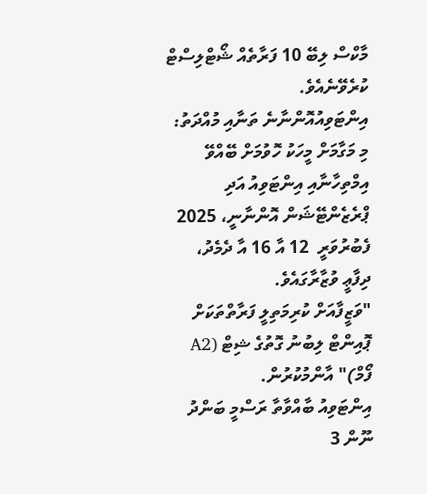މާކްސް ލިބޭ 10 ފަރާތެއް ޝޯޓްލިސްޓް ކުރެވޭނެއެވެ.
އިންޓަވިއުއޮންނާނެ ތަނާއި މުއްދަތު:
މި މަގާމަށް މީހަކު ހޮވުމަށް ބޭއްވޭ އިމްތިހާނާއި އިންޓަވިއު އަދި ޕްރެޒެންޓޭޝަން އޮންނާނީ، 2025 ފެބުރުވަރީ  12 އާ 16 އާ ދެމެދު، ދިފާޢީ ވުޒާރާގައެވެ.
"ވަޒީފާއަށް ކުރިމަތިލީ ފަރާތްތަކަށް ޕޮއިންޓް ލިބުނު ގޮތުގެ ޝިޓް (A2 ފޯމް)" އާންމުކުރުން.
އިންޓަވިއު ބާއްވާތާ ރަސްމީ ބަންދު ނޫން 3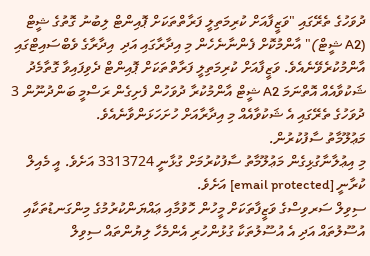ދުވަހުގެ ތެރޭގައި "ވަޒީފާއަށް ކުރިމަތިލީ ފަރާތްތަކަށް ޕޮއިންޓް ލިބުނު ގޮތުގެ ޝީޓް (A2 ޝީޓް)" އާންމުކޮށް ފެންނާނެހެން މި އިދާރާގައި އަދި  އިދާރާގެ ވެބްސައިޓްގައި އާންމުކުރެވޭނެއެވެ. ވަޒީފާއަށް ކުރިމަތިލީ ފަރާތްތަކަށް ޕޮއިންޓް ދެވިފައިވާ ގޮތާމެދު ޝަކުވާއެއް އޮތްނަމަ A2 ޝީޓް އާންމުކުރާ ދުވަހުން ފެށިގެން ރަސްމީ ބަންދުނޫން 3 ދުވަހުގެ ތެރޭގައި އެ ޝަކުވާއެއް މި އިދާރާއަށް ހުށަހަޅަންވާނެއެވެ.
މަޢުލޫމާތު ސާފުކުރުން.
މި އިޢުލާނާގުޅިގެން މަޢުލޫމާތު ސާފުކުރުމަށް ގުޅާނީ 3313724 އަށެވެ. އީ މެއިލް ކުރާނީ [email protected] އަށެވެ.
ސިވިލް ސަރވިސްގެ ވަޒީފާތަކަށް މީހުން ހޮވުމާއި ޢައްޔަންކުރުމުގެ މިންގަނޑުތަކާއި އުސޫލުތައް އަދި އެ އުސޫލުތަކާ ގުޅުންހުރި އެންމެހާ ލިޔުންތައް ސިވިލް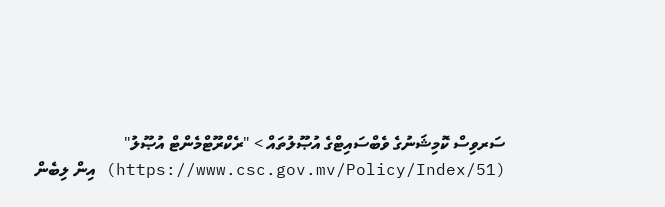ސަރވިސް ކޮމިޝަނުގެ ވެބްސައިޓްގެ އުޞޫލުތައް > "ރެކްރޫޓްމެންޓް އުޞޫލު" (https://www.csc.gov.mv/Policy/Index/51) އިން ލިބެން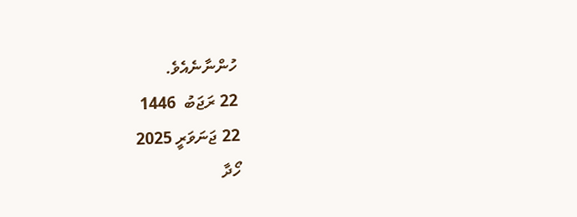ހުންނާނެއެވެ.
22 ރަޖަބު  1446
22 ޖަނަވަރީ 2025
ހޯދާ